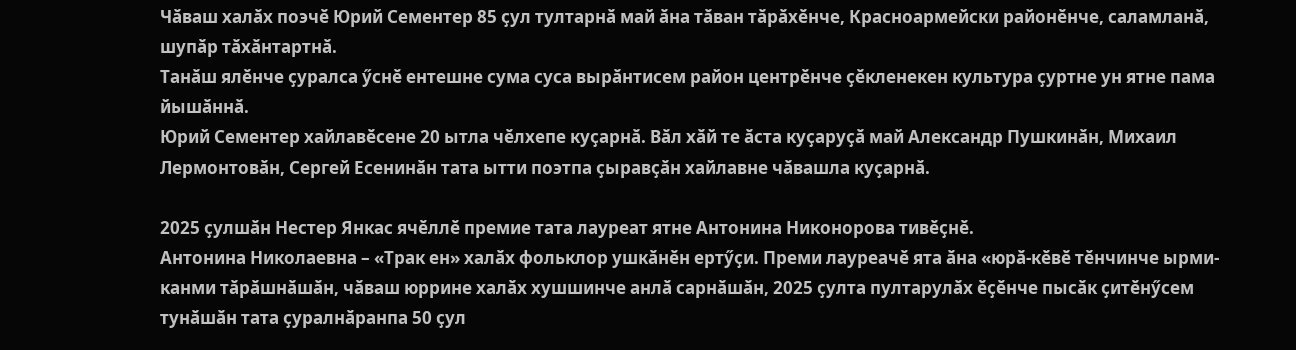Чӑваш халӑх поэчӗ Юрий Сементер 85 ҫул тултарнӑ май ӑна тӑван тӑрӑхӗнче, Красноармейски районӗнче, саламланӑ, шупӑр тӑхӑнтартнӑ.
Танӑш ялӗнче ҫуралса ӳснӗ ентешне сума суса вырӑнтисем район центрӗнче ҫӗкленекен культура ҫуртне ун ятне пама йышӑннӑ.
Юрий Сементер хайлавӗсене 20 ытла чӗлхепе куҫарнӑ. Вӑл хӑй те ӑста куҫаруҫӑ май Александр Пушкинӑн, Михаил Лермонтовӑн, Сергей Есенинӑн тата ытти поэтпа ҫыравҫӑн хайлавне чӑвашла куҫарнӑ.

2025 ҫулшӑн Нестер Янкас ячӗллӗ премие тата лауреат ятне Антонина Никонорова тивӗҫнӗ.
Антонина Николаевна – «Трак ен» халӑх фольклор ушкӑнӗн ертӳҫи. Преми лауреачӗ ята ӑна «юрӑ-кӗвӗ тӗнчинче ырми-канми тӑрӑшнӑшӑн, чӑваш юррине халӑх хушшинче анлӑ сарнӑшӑн, 2025 ҫулта пултарулӑх ӗҫӗнче пысӑк ҫитӗнӳсем тунӑшӑн тата ҫуралнӑранпа 50 ҫул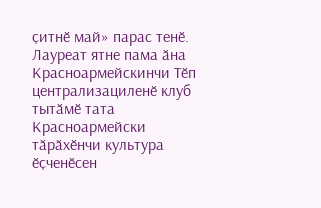ҫитнӗ май» парас тенӗ. Лауреат ятне пама ӑна Красноармейскинчи Тӗп централизациленӗ клуб тытӑмӗ тата Красноармейски тӑрӑхӗнчи культура ӗҫченӗсен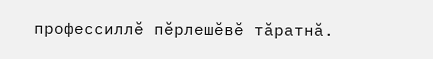профессиллӗ пӗрлешӗвӗ тӑратнӑ.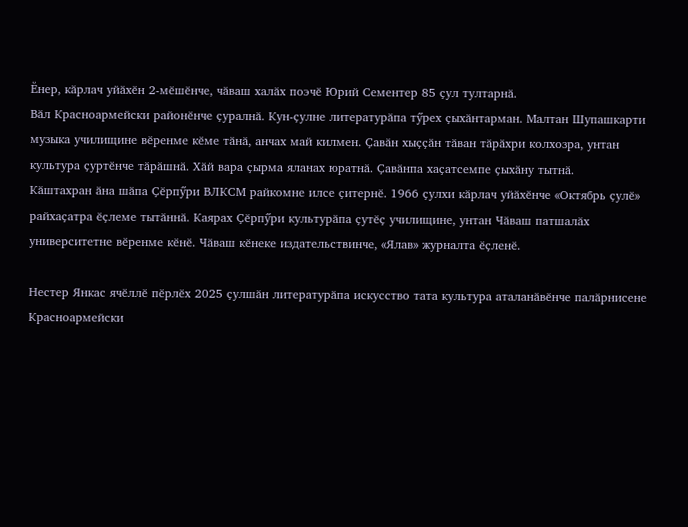Ӗнер, кӑрлач уйӑхӗн 2-мӗшӗнче, чӑваш халӑх поэчӗ Юрий Сементер 85 ҫул тултарнӑ.
Вӑл Красноармейски районӗнче ҫуралнӑ. Кун-ҫулне литературӑпа тӳрех ҫыхӑнтарман. Малтан Шупашкарти музыка училищине вӗренме кӗме тӑнӑ, анчах май килмен. Ҫавӑн хыҫҫӑн тӑван тӑрӑхри колхозра, унтан культура ҫуртӗнче тӑрӑшнӑ. Хӑй вара ҫырма яланах юратнӑ. Ҫавӑнпа хаҫатсемпе ҫыхӑну тытнӑ.
Кӑштахран ӑна шӑпа Ҫӗрпӳри ВЛКСМ райкомне илсе ҫитернӗ. 1966 ҫулхи кӑрлач уйӑхӗнче «Октябрь ҫулӗ» райхаҫатра ӗҫлеме тытӑннӑ. Каярах Ҫӗрпӳри культурӑпа ҫутӗҫ училищине, унтан Чӑваш патшалӑх университетне вӗренме кӗнӗ. Чӑваш кӗнеке издательствинче, «Ялав» журналта ӗҫленӗ.

Нестер Янкас ячӗллӗ пӗрлӗх 2025 ҫулшӑн литературӑпа искусство тата культура аталанӑвӗнче палӑрнисене Красноармейски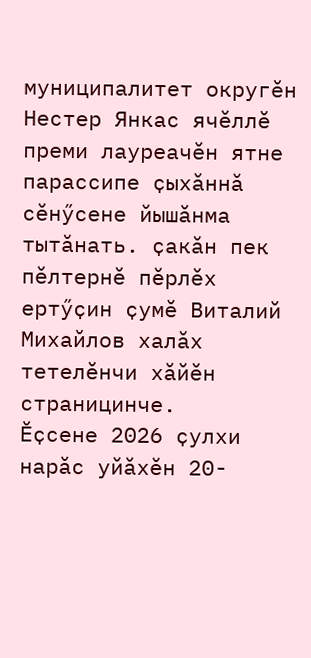муниципалитет округӗн Нестер Янкас ячӗллӗ преми лауреачӗн ятне парассипе ҫыхӑннӑ сӗнӳсене йышӑнма тытӑнать. ҫакӑн пек пӗлтернӗ пӗрлӗх ертӳҫин ҫумӗ Виталий Михайлов халӑх тетелӗнчи хӑйӗн страницинче.
Ӗҫсене 2026 ҫулхи нарӑс уйӑхӗн 20-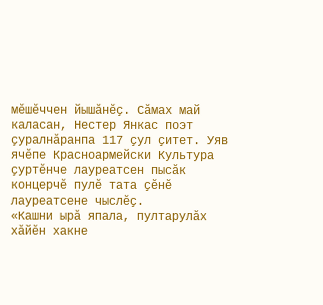мӗшӗччен йышӑнӗҫ. Сӑмах май каласан, Нестер Янкас поэт ҫуралнӑранпа 117 ҫул ҫитет. Уяв ячӗпе Красноармейски Культура ҫуртӗнче лауреатсен пысӑк концерчӗ пулӗ тата ҫӗнӗ лауреатсене чыслӗҫ.
«Кашни ырӑ япала, пултарулӑх хӑйӗн хакне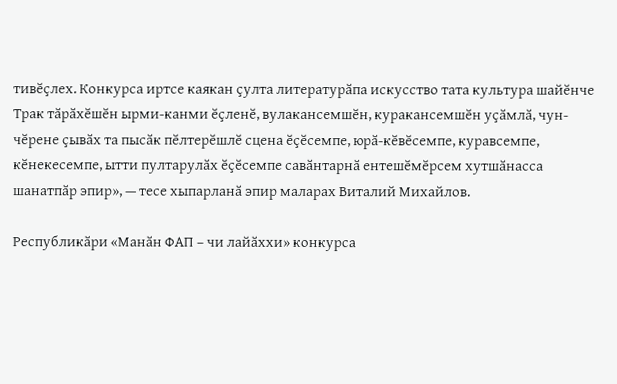тивӗҫлех. Конкурса иртсе каякан ҫулта литературӑпа искусство тата культура шайӗнче Трак тӑрӑхӗшӗн ырми-канми ӗҫленӗ, вулакансемшӗн, куракансемшӗн уҫӑмлӑ, чун-чӗрене ҫывӑх та пысӑк пӗлтерӗшлӗ сцена ӗҫӗсемпе, юрӑ-кӗвӗсемпе, куравсемпе, кӗнекесемпе, ытти пултарулӑх ӗҫӗсемпе савӑнтарнӑ ентешӗмӗрсем хутшӑнасса шанатпӑр эпир», — тесе хыпарланӑ эпир маларах Виталий Михайлов.

Республикӑри «Манӑн ФАП – чи лайӑххи» конкурса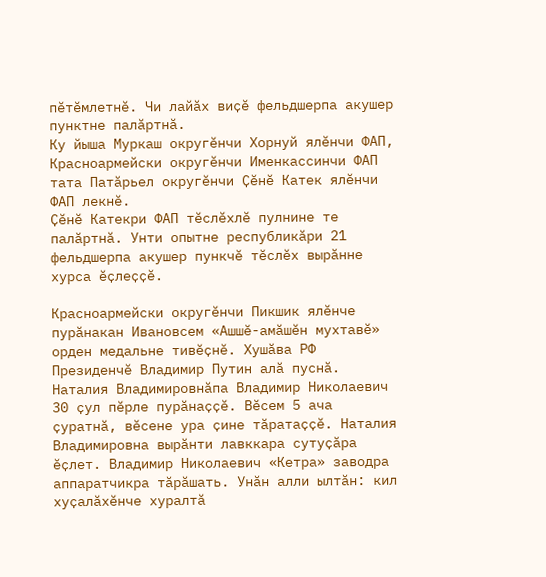пӗтӗмлетнӗ. Чи лайӑх виҫӗ фельдшерпа акушер пунктне палӑртнӑ.
Ку йыша Муркаш округӗнчи Хорнуй ялӗнчи ФАП, Красноармейски округӗнчи Именкассинчи ФАП тата Патӑрьел округӗнчи Ҫӗнӗ Катек ялӗнчи ФАП лекнӗ.
Ҫӗнӗ Катекри ФАП тӗслӗхлӗ пулнине те палӑртнӑ. Унти опытне республикӑри 21 фельдшерпа акушер пункчӗ тӗслӗх вырӑнне хурса ӗҫлеҫҫӗ.

Красноармейски округӗнчи Пикшик ялӗнче пурӑнакан Ивановсем «Ашшӗ-амӑшӗн мухтавӗ» орден медальне тивӗҫнӗ. Хушӑва РФ Президенчӗ Владимир Путин алӑ пуснӑ.
Наталия Владимировнӑпа Владимир Николаевич 30 ҫул пӗрле пурӑнаҫҫӗ. Вӗсем 5 ача ҫуратнӑ, вӗсене ура ҫине тӑратаҫҫӗ. Наталия Владимировна вырӑнти лавккара сутуҫӑра ӗҫлет. Владимир Николаевич «Кетра» заводра аппаратчикра тӑрӑшать. Унӑн алли ылтӑн: кил хуҫалӑхӗнче хуралтӑ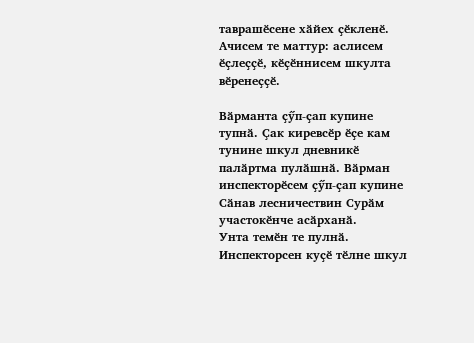таврашӗсене хӑйех ҫӗкленӗ. Ачисем те маттур: аслисем ӗҫлеҫҫӗ, кӗҫӗннисем шкулта вӗренеҫҫӗ.

Вӑрманта ҫӳп-ҫап купине тупнӑ. Ҫак киревсӗр ӗҫе кам тунине шкул дневникӗ палӑртма пулӑшнӑ. Вӑрман инспекторӗсем ҫӳп-ҫап купине Сӑнав лесничествин Сурӑм участокӗнче асӑрханӑ.
Унта темӗн те пулнӑ. Инспекторсен куҫӗ тӗлне шкул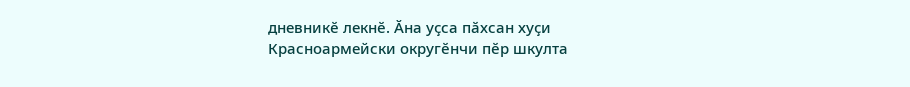дневникӗ лекнӗ. Ӑна уҫса пӑхсан хуҫи Красноармейски округӗнчи пӗр шкулта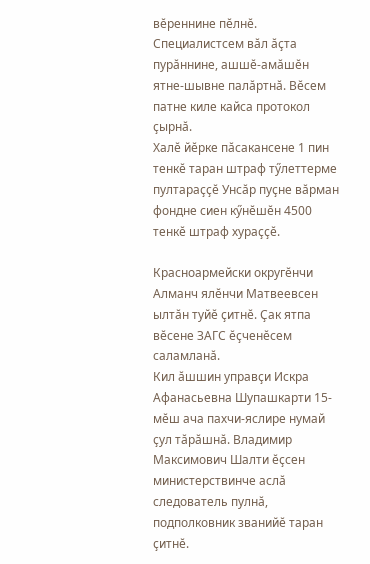вӗреннине пӗлнӗ. Специалистсем вӑл ӑҫта пурӑннине, ашшӗ-амӑшӗн ятне-шывне палӑртнӑ. Вӗсем патне киле кайса протокол ҫырнӑ.
Халӗ йӗрке пӑсакансене 1 пин тенкӗ таран штраф тӳлеттерме пултараҫҫӗ Унсӑр пуҫне вӑрман фондне сиен кӳнӗшӗн 4500 тенкӗ штраф хураҫҫӗ.

Красноармейски округӗнчи Алманч ялӗнчи Матвеевсен ылтӑн туйӗ ҫитнӗ. Ҫак ятпа вӗсене ЗАГС ӗҫченӗсем саламланӑ.
Кил ӑшшин управҫи Искра Афанасьевна Шупашкарти 15-мӗш ача пахчи-яслире нумай ҫул тӑрӑшнӑ. Владимир Максимович Шалти ӗҫсен министерствинче аслӑ следователь пулнӑ, подполковник званийӗ таран ҫитнӗ.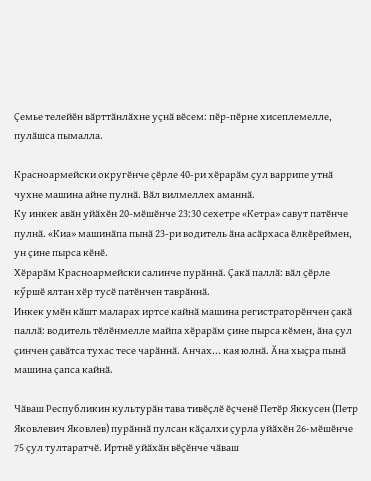Ҫемье телейӗн вӑрттӑнлӑхне уҫнӑ вӗсем: пӗр-пӗрне хисеплемелле, пулӑшса пымалла.

Красноармейски округӗнче ҫӗрле 40-ри хӗрарӑм ҫул варрипе утнӑ чухне машина айне пулнӑ. Вӑл вилмеллех аманнӑ.
Ку инкек авӑн уйӑхӗн 20-мӗшӗнче 23:30 сехетре «Кетра» савут патӗнче пулнӑ. «Киа» машинӑпа пынӑ 23-ри водитель ӑна асӑрхаса ӗлкӗреймен, ун ҫине пырса кӗнӗ.
Хӗрарӑм Красноармейски салинче пурӑннӑ. Ҫакӑ паллӑ: вӑл ҫӗрле кӳршӗ ялтан хӗр тусӗ патӗнчен таврӑннӑ.
Инкек умӗн кӑшт маларах иртсе кайнӑ машина регистраторӗнчен ҫакӑ паллӑ: водитель тӗлӗнмелле майпа хӗрарӑм ҫине пырса кӗмен, ӑна ҫул ҫинчен ҫавӑтса тухас тесе чарӑннӑ. Анчах... кая юлнӑ. Ӑна хыҫра пынӑ машина ҫапса кайнӑ.

Чӑваш Республикин культурӑн тава тивӗҫлӗ ӗҫченӗ Петӗр Яккусен (Петр Яковлевич Яковлев) пурӑннӑ пулсан кӑҫалхи ҫурла уйӑхӗн 26-мӗшӗнче 75 ҫул тултаратчӗ. Иртнӗ уйӑхӑн вӗҫӗнче чӑваш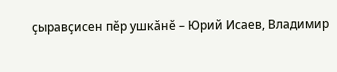ҫыравҫисен пӗр ушкӑнӗ – Юрий Исаев, Владимир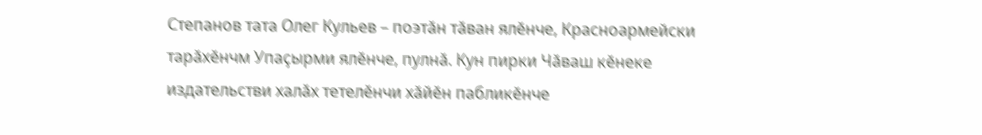Степанов тата Олег Кульев – поэтӑн тӑван ялӗнче, Красноармейски тарӑхӗнчм Упаҫырми ялӗнче, пулнӑ. Кун пирки Чӑваш кӗнеке издательстви халӑх тетелӗнчи хӑйӗн пабликӗнче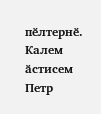пӗлтернӗ.
Калем ӑстисем Петр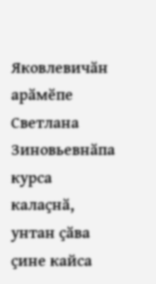Яковлевичӑн арӑмӗпе Светлана Зиновьевнӑпа курса калаҫнӑ, унтан ҫӑва ҫине кайса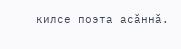килсе поэта асӑннӑ.